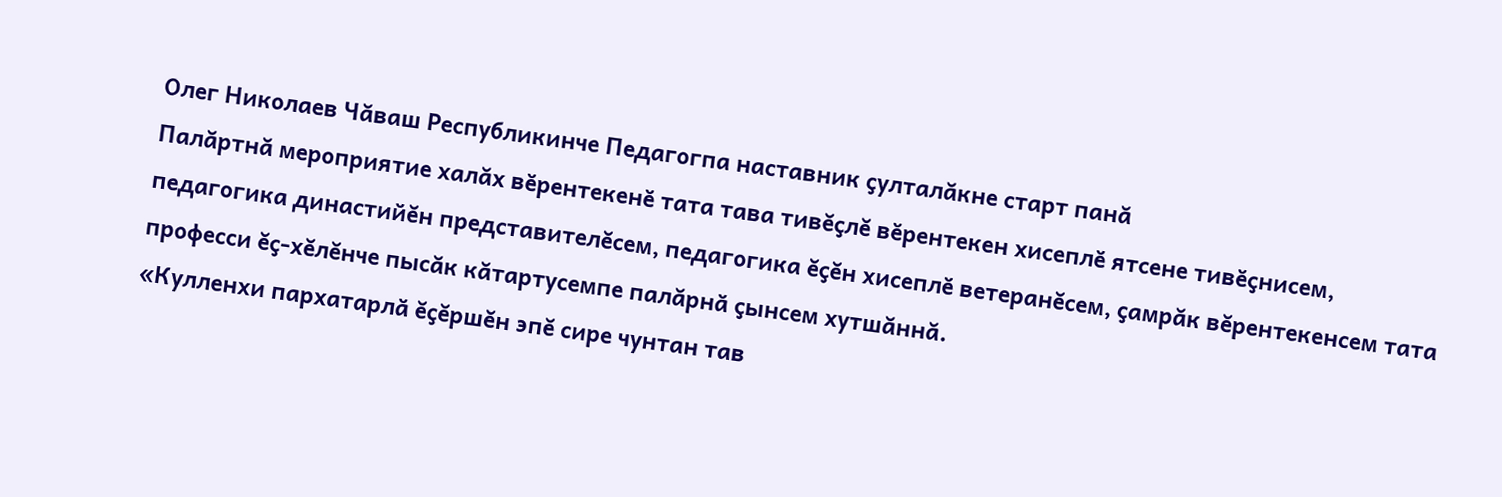Олег Николаев Чăваш Республикинче Педагогпа наставник ҫулталăкне старт панă
Палăртнă мероприятие халăх вӗрентекенӗ тата тава тивĕҫлĕ вӗрентекен хисеплӗ ятсене тивӗҫнисем, педагогика династийĕн представителĕсем, педагогика ĕҫĕн хисеплӗ ветеранĕсем, ҫамрăк вĕрентекенсем тата професси ĕҫ-хĕлĕнче пысăк кăтартусемпе палăрнӑ ҫынсем хутшăннă.
«Кулленхи пархатарлӑ ĕҫĕршĕн эпĕ сире чунтан тав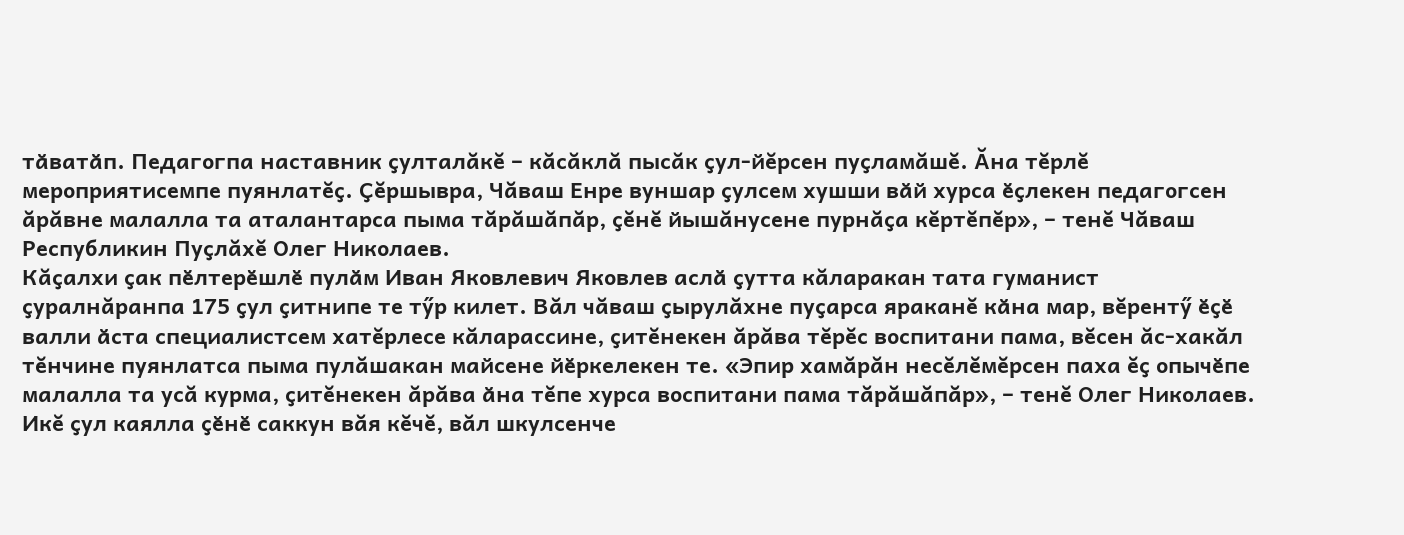тӑватӑп. Педагогпа наставник ҫулталăкĕ – кăсăклă пысăк ҫул-йĕрсен пуҫламăшĕ. Ăна тĕрлĕ мероприятисемпе пуянлатĕҫ. Ҫĕршывра, Чăваш Енре вуншар ҫулсем хушши вӑй хурса ӗҫлекен педагогсен ăрăвне малалла та аталантарса пыма тăрăшăпăр, ҫĕнĕ йышăнусене пурнăҫа кĕртĕпĕр», – тенĕ Чăваш Республикин Пуҫлăхĕ Олег Николаев.
Кăҫалхи ҫак пӗлтерӗшлӗ пулӑм Иван Яковлевич Яковлев аслӑ ҫутта кăларакан тата гуманист ҫуралнăранпа 175 ҫул ҫитнипе те тӳр килет. Вăл чăваш ҫырулăхне пуҫарса яраканĕ кӑна мар, вĕрентӳ ӗҫӗ валли ӑста специалистсем хатĕрлесе кăларассине, ҫитĕнекен ăрăва тĕрĕс воспитани пама, вĕсен ăс-хакăл тĕнчине пуянлатса пыма пулăшакан майсене йӗркелекен те. «Эпир хамăрăн несĕлĕмĕрсен паха ĕҫ опычӗпе малалла та усă курма, ҫитĕнекен ăрăва ӑна тĕпе хурса воспитани пама тăрăшăпăр», – тенĕ Олег Николаев.
Икĕ ҫул каялла ҫӗнӗ саккун вăя кĕчĕ, вăл шкулсенче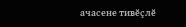ачасене тивӗҫлӗ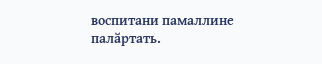воспитани памаллине палӑртать.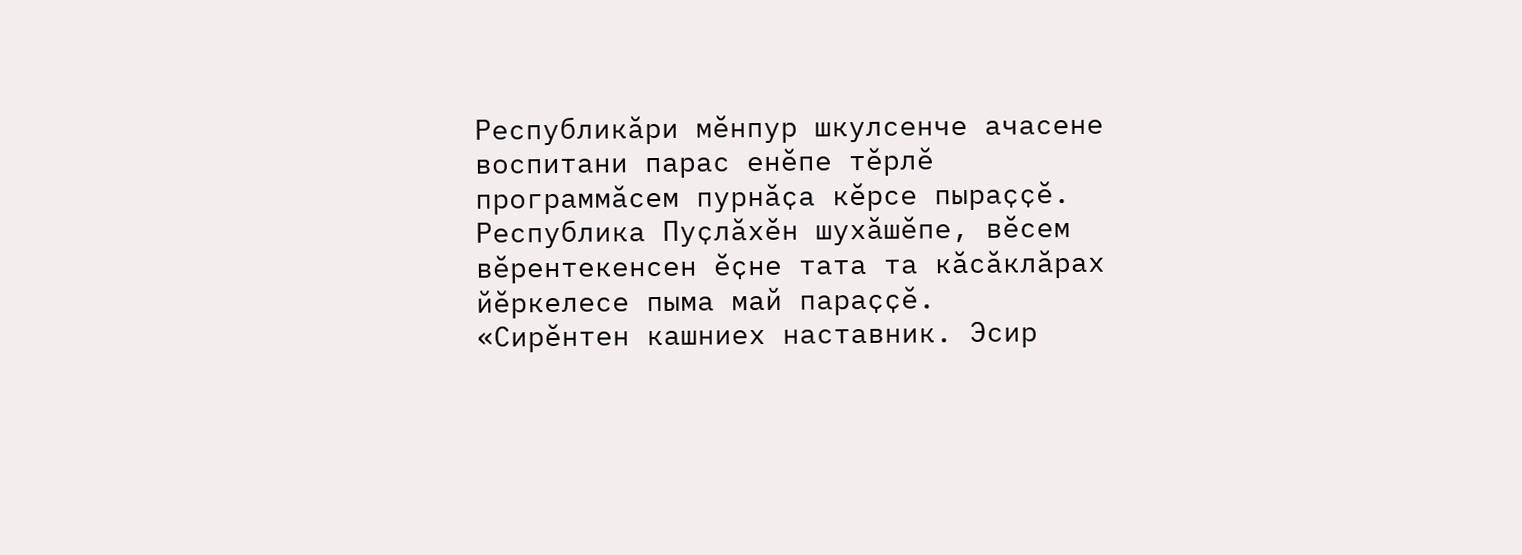Республикăри мĕнпур шкулсенче ачасене воспитани парас енĕпе тĕрлĕ программăсем пурнăҫа кĕрсе пыраҫҫĕ. Республика Пуҫлăхĕн шухăшĕпе, вĕсем вĕрентекенсен ĕҫне тата та кăсăклăрах йĕркелесе пыма май параҫҫĕ.
«Сирĕнтен кашниех наставник. Эсир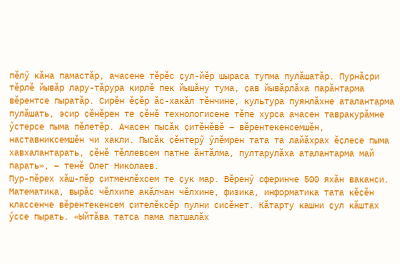пĕлӳ кăна памастӑр, ачасене тĕрĕс ҫул-йĕр шыраса тупма пулăшатăр. Пурнăҫри тĕрлĕ йывăр лару-тăрура кирлĕ пек йышăну тума, ҫав йывӑрлӑха парăнтарма вĕрентсе пыратăр. Сирĕн ĕҫӗр ăс-хакăл тĕнчине, культура пуянлăхне аталантарма пулӑшать, эсир ҫĕнĕрен те ҫĕнĕ технологисене тĕпе хурса ачасен тавракурăмне ӳстерсе пыма пĕлетĕр. Ачасен пысăк ҫитĕнĕвĕ – вĕрентекенсемшĕн, наставниксемшĕн чи хакли. Пысăк ҫĕнтерӳ ӳлĕмрен тата та лайăхрах ĕҫлесе пыма хавхалантарать, ҫĕнĕ тĕллевсем патне ăнтăлма, пултарулăха аталантарма май парать», – тенӗ Олег Николаев.
Пур-пĕрех хăш-пĕр ҫитменлĕхсем те ҫук мар. Вĕренӳ сферинче 500 яхăн ваканси. Математика, вырăс чĕлхипе акăлчан чĕлхине, физика, информатика тата кĕҫĕн классенче вĕрентекенсем ҫителĕксĕр пулни сисĕнет. Кăтарту кашни ҫул кăштах ӳссе пырать. «Ыйтăва татса пама патшалăх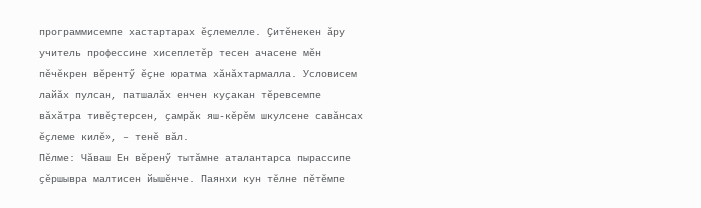программисемпе хастартарах ĕҫлемелле. Ҫитĕнекен ăру учитель профессине хисеплетĕр тесен ачасене мĕн пĕчĕкрен вӗрентӳ ӗҫне юратма хӑнӑхтармалла. Условисем лайăх пулсан, патшалăх енчен куҫакан тĕревсемпе вăхăтра тивĕҫтерсен, ҫамрăк яш-кĕрĕм шкулсене савӑнсах ӗҫлеме килӗ», – тенĕ вăл.
Пĕлме: Чăваш Ен вĕренӳ тытăмне аталантарса пырассипе ҫĕршывра малтисен йышĕнче. Паянхи кун тĕлне пĕтĕмпе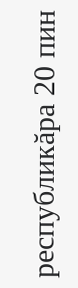республикăра 20 пин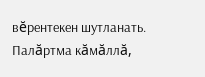вĕрентекен шутланать. Палăртма кăмăллă,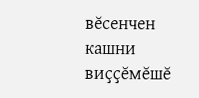вĕсенчен кашни виҫҫĕмĕшĕ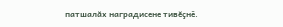патшалăх наградисене тивĕҫнӗ.